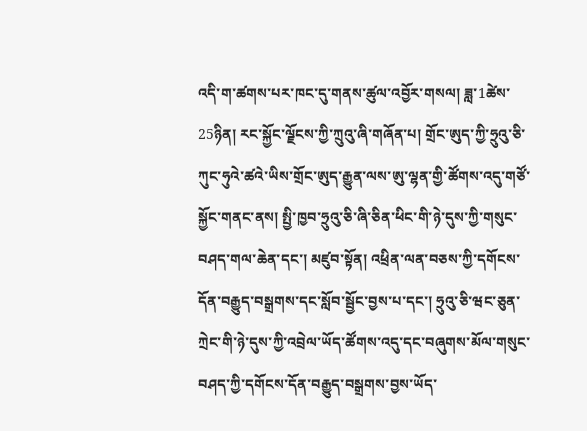འདི་ག་ཚགས་པར་ཁང་དུ་གནས་ཚུལ་འབྱོར་གསལ། ཟླ་1ཚེས་25ཉིན། རང་སྐྱོང་ལྗོངས་ཀྱི་ཀྲུའུ་ཞི་གཞོན་པ། གྲོང་ཨུད་ཀྱི་ཧྲུའུ་ཅི་ཀུང་ཧུའེ་ཚའེ་ཡིས་གྲོང་ཨུད་རྒྱུན་ལས་ཨུ་ལྷན་གྱི་ཚོགས་འདུ་གཙོ་སྐྱོང་གནང་ནས། སྤྱི་ཁྱབ་ཧྲུའུ་ཅི་ཞི་ཅིན་ཕིང་གི་ཉེ་དུས་ཀྱི་གསུང་བཤད་གལ་ཆེན་དང་། མཛུབ་སྟོན། འཕྲིན་ལན་བཅས་ཀྱི་དགོངས་དོན་བརྒྱུད་བསྒྲགས་དང་སློབ་སྦྱོང་བྱས་པ་དང་། ཧྲུའུ་ཅི་ཝང་ཅུན་ཀྲེང་གི་ཉེ་དུས་ཀྱི་འབྲེལ་ཡོད་ཚོགས་འདུ་དང་བཞུགས་མོལ་གསུང་བཤད་ཀྱི་དགོངས་དོན་བརྒྱུད་བསྒྲགས་བྱས་ཡོད་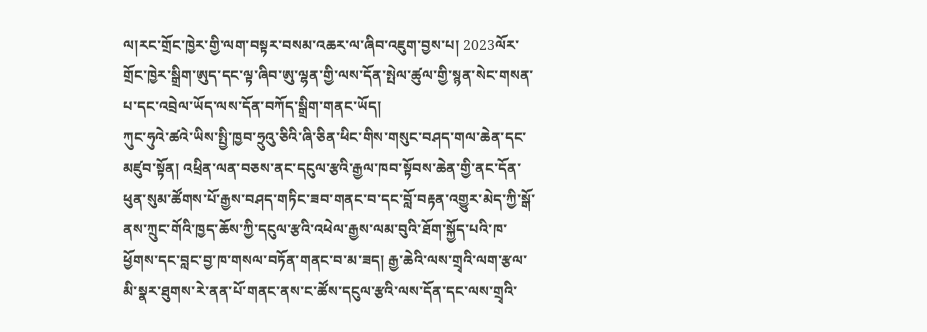ལ།རང་གྲོང་ཁྱེར་གྱི་ལག་བསྟར་བསམ་འཆར་ལ་ཞིབ་འཇུག་བྱས་པ། 2023ལོར་གྲོང་ཁྱེར་སྒྲིག་ཨུད་དང་ལྟ་ཞིབ་ཨུ་ལྷན་གྱི་ལས་དོན་སྤེལ་ཚུལ་གྱི་སྙན་སེང་གསན་པ་དང་འབྲེལ་ཡོད་ལས་དོན་བཀོད་སྒྲིག་གནང་ཡོད།
ཀུང་ཧུའེ་ཚའེ་ཡིས་སྤྱི་ཁྱབ་ཧྲུའུ་ཅིའི་ཞི་ཅིན་ཕིང་གིས་གསུང་བཤད་གལ་ཆེན་དང་མཛུབ་སྟོན། འཕྲིན་ལན་བཅས་ནང་དངུལ་རྩའི་རྒྱལ་ཁབ་སྟོབས་ཆེན་གྱི་ནང་དོན་ཕུན་སུམ་ཚོགས་པོ་རྒྱས་བཤད་གཏིང་ཟབ་གནང་བ་དང་བློ་བརྟན་འགྱུར་མེད་ཀྱི་སྒོ་ནས་ཀྲུང་གོའི་ཁྱད་ཆོས་ཀྱི་དངུལ་རྩའི་འཕེལ་རྒྱས་ལམ་བུའི་ཐོག་སྐྱོད་པའི་ཁ་ཕྱོགས་དང་བླང་བྱ་ཁ་གསལ་བཏོན་གནང་བ་མ་ཟད། རྒྱ་ཆེའི་ལས་གྲྭའི་ལག་རྩལ་མི་སྣར་ཐུགས་རེ་ནན་པོ་གནང་ནས་ང་ཚོས་དངུལ་རྩའི་ལས་དོན་དང་ལས་གྲྭའི་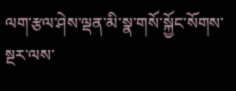ལག་རྩལ་ཤེས་ལྡན་མི་སྣ་གསོ་སྐྱོང་སོགས་སྔར་ལས་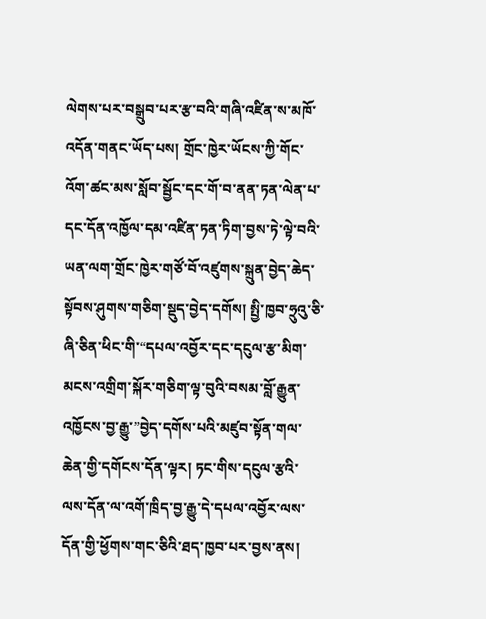ལེགས་པར་བསྒྲུབ་པར་རྩ་བའི་གཞི་འཛིན་ས་མཁོ་འདོན་གནང་ཡོད་པས། གྲོང་ཁྱེར་ཡོངས་ཀྱི་གོང་འོག་ཚང་མས་སློབ་སྦྱོང་དང་གོ་བ་ནན་ཏན་ལེན་པ་དང་དོན་འཁྱོལ་དམ་འཛིན་ཏན་ཏིག་བྱས་ཏེ་ལྟེ་བའི་ཡན་ལག་གྲོང་ཁྱེར་གཙོ་བོ་འཛུགས་སྐྲུན་བྱེད་ཆེད་སྟོབས་ཤུགས་གཅིག་སྡུད་བྱེད་དགོས། སྤྱི་ཁྱབ་ཧྲུའུ་ཅི་ཞི་ཅིན་ཕིང་གི་“དཔལ་འབྱོར་དང་དངུལ་རྩ་མིག་མངས་འགྲིག་སྐོར་གཅིག་ལྟ་བུའི་བསམ་བློ་རྒྱུན་འཁྱོངས་བྱ་རྒྱུ་”བྱེད་དགོས་པའི་མཛུབ་སྟོན་གལ་ཆེན་གྱི་དགོངས་དོན་ལྟར། ཏང་གིས་དངུལ་རྩའི་ལས་དོན་ལ་འགོ་ཁྲིད་བྱ་རྒྱུ་དེ་དཔལ་འབྱོར་ལས་དོན་གྱི་ཕྱོགས་གང་ཅིའི་ཐད་ཁྱབ་པར་བྱས་ནས།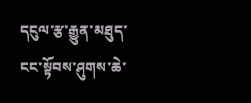དངུལ་རྩ་རྒྱུན་མཐུད་ངང་སྟོབས་ཤུགས་ཆེ་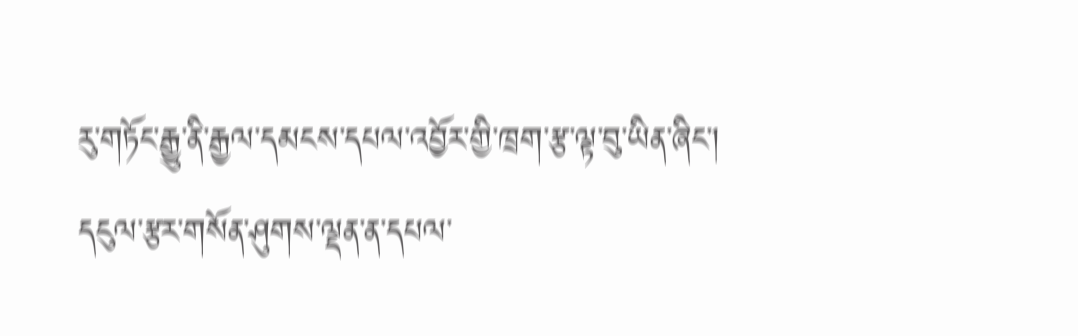རུ་གཏོང་རྒྱུ་ནི་རྒྱལ་དམངས་དཔལ་འབྱོར་གྱི་ཁྲག་རྩ་ལྟ་བུ་ཡིན་ཞིང་། དངུལ་རྩར་གསོན་ཤུགས་ལྡན་ན་དཔལ་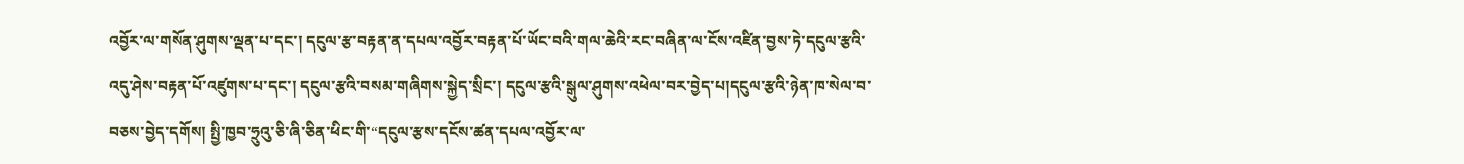འབྱོར་ལ་གསོན་ཤུགས་ལྡན་པ་དང་། དངུལ་རྩ་བརྟན་ན་དཔལ་འབྱོར་བརྟན་པོ་ཡོང་བའི་གལ་ཆེའི་རང་བཞིན་ལ་ངོས་འཛིན་བྱས་ཏེ་དངུལ་རྩའི་འདུ་ཤེས་བརྟན་པོ་འཛུགས་པ་དང་། དངུལ་རྩའི་བསམ་གཞིགས་སྐྱེད་སྲིང་། དངུལ་རྩའི་སྒུལ་ཤུགས་འཕེལ་བར་བྱེད་པ།དངུལ་རྩའི་ཉེན་ཁ་སེལ་བ་བཅས་བྱེད་དགོས། སྤྱི་ཁྱབ་ཧྲུའུ་ཅི་ཞི་ཅིན་ཕིང་གི་“དངུལ་རྩས་དངོས་ཚན་དཔལ་འབྱོར་ལ་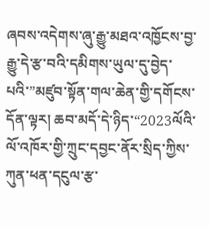ཞབས་འདེགས་ཞུ་རྒྱུ་མཐའ་འཁྱོངས་བྱ་རྒྱུ་དེ་རྩ་བའི་དམིགས་ཡུལ་དུ་བྱེད་པའི་”མཛུབ་སྟོན་གལ་ཆེན་གྱི་དགོངས་དོན་ལྟར། ཆབ་མདོ་དེ་ཉིད་“2023ལོའི་ལོ་འཁོར་གྱི་ཀྲུང་དབྱང་ནོར་སྲིད་ཀྱིས་ཀུན་ཕན་དངུལ་རྩ་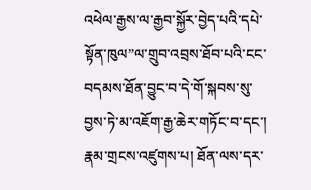འཕེལ་རྒྱས་ལ་རྒྱབ་སྐྱོར་བྱེད་པའི་དཔེ་སྟོན་ཁུལ”ལ་གྲུབ་འབྲས་ཐོབ་པའི་ངང་བདམས་ཐོན་བྱུང་བ་དེ་གོ་སྐབས་སུ་བྱས་ཏེ་མ་འཇོག་རྒྱ་ཆེར་གཏོང་བ་དང་། རྣམ་གྲངས་འཛུགས་པ། ཐོན་ལས་དར་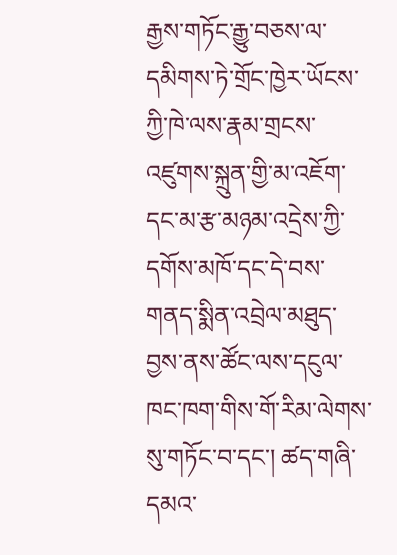རྒྱས་གཏོང་རྒྱུ་བཅས་ལ་དམིགས་ཏེ་གྲོང་ཁྱེར་ཡོངས་ཀྱི་ཁེ་ལས་རྣམ་གྲངས་འཛུགས་སྐྲུན་གྱི་མ་འཇོག་དང་མ་རྩ་མཉམ་འདྲེས་ཀྱི་དགོས་མཁོ་དང་དེ་བས་གནད་སྨིན་འབྲེལ་མཐུད་བྱས་ནས་ཚོང་ལས་དངུལ་ཁང་ཁག་གིས་གོ་རིམ་ལེགས་སུ་གཏོང་བ་དང་། ཚད་གཞི་དམའ་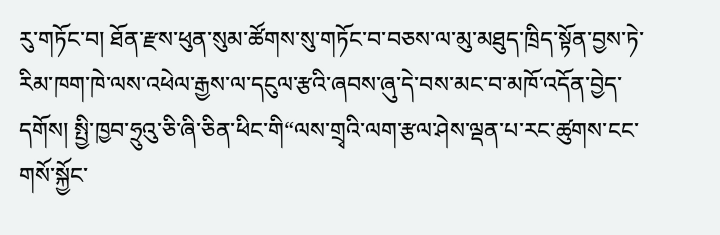རུ་གཏོང་བ། ཐོན་རྫས་ཕུན་སུམ་ཚོགས་སུ་གཏོང་བ་བཅས་ལ་མུ་མཐུད་ཁྲིད་སྟོན་བྱས་ཏེ་རིམ་ཁག་ཁེ་ལས་འཕེལ་རྒྱས་ལ་དངུལ་རྩའི་ཞབས་ཞུ་དེ་བས་མང་བ་མཁོ་འདོན་བྱེད་དགོས། སྤྱི་ཁྱབ་ཧྲུའུ་ཅི་ཞི་ཅིན་ཕིང་གི“ལས་གྲྭའི་ལག་རྩལ་ཤེས་ལྡན་པ་རང་ཚུགས་ངང་གསོ་སྐྱོང་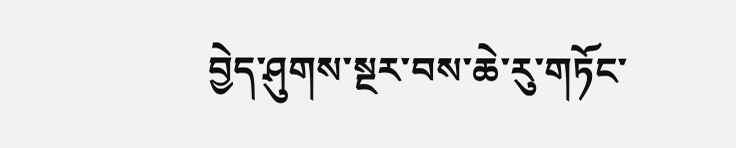བྱེད་ཤུགས་སྔར་བས་ཆེ་རུ་གཏོང་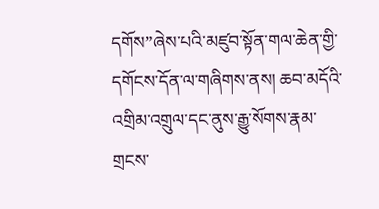དགོས”ཞེས་པའི་མཛུབ་སྟོན་གལ་ཆེན་གྱི་དགོངས་དོན་ལ་གཞིགས་ནས། ཆབ་མདོའི་འགྲིམ་འགྲུལ་དང་ནུས་རྒྱུ་སོགས་རྣམ་གྲངས་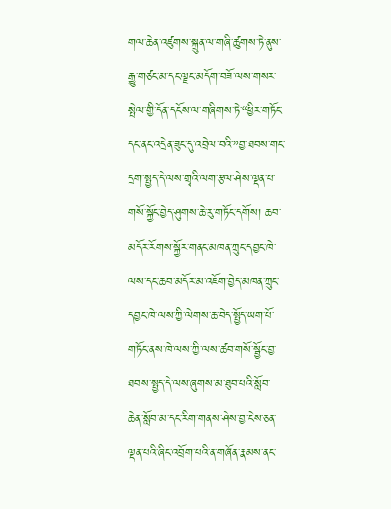གལ་ཆེན་འཛུགས་སྐྲུན་ལ་གཞི་ཚུགས་ཏེ་ནུས་རྒྱུ་གཙང་མ་དང་ལྗང་མདོག་བཟོ་ལས་གསར་སྤེལ་གྱི་དོན་དངོས་ལ་གཞིགས་ཏེ་“ཕྱིར་གཏོང་དང་ནང་འདྲེན་ཟུང་དུ་འབྲེལ་བའི་”བྱ་ཐབས་གང་དྲག་སྤྱད་དེ་ལས་གྲྭའི་ལག་རྩལ་ཤེས་ལྡན་པ་གསོ་སྐྱོང་བྱེད་ཤུགས་ཆེ་རུ་གཏོང་དགོས། ཆབ་མདོར་རོགས་སྐྱོར་གནང་མཁན་ཀྲུང་དབྱང་ཁེ་ལས་དང་ཆབ་མདོར་མ་འཇོག་བྱེད་མཁན་ཀྲུང་དབྱང་ཁེ་ལས་ཀྱི་ལེགས་ཆ་བེད་སྤྱོད་ཡག་པོ་གཏོང་ནས་ཁེ་ལས་ཀྱི་ལས་ཚབ་གསོ་སྦྱོང་བྱ་ཐབས་སྤྱད་དེ་ལས་ཞུགས་མ་ཐུབ་པའི་སློབ་ཆེན་སློབ་མ་དང་རིག་གནས་ཤེས་བྱ་ངེས་ཅན་ལྡན་པའི་ཞིང་འབྲོག་པའི་ན་གཞོན་རྣམས་ནང་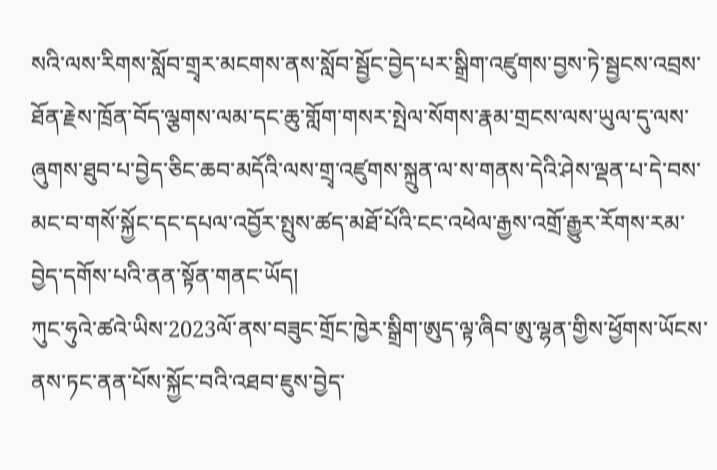སའི་ལས་རིགས་སློབ་གྲྭར་མངགས་ནས་སློབ་སྦྱོང་བྱེད་པར་སྒྲིག་འཛུགས་བྱས་ཏེ་སྦྱངས་འབྲས་ཐོན་རྗེས་ཁྲོན་བོད་ལྕགས་ལམ་དང་ཆུ་གློག་གསར་སྤེལ་སོགས་རྣམ་གྲངས་ལས་ཡུལ་དུ་ལས་ཞུགས་ཐུབ་པ་བྱེད་ཅིང་ཆབ་མདོའི་ལས་གྲྭ་འཛུགས་སྐྲུན་ལ་ས་གནས་དེའི་ཤེས་ལྡན་པ་དེ་བས་མང་བ་གསོ་སྐྱོང་དང་དཔལ་འབྱོར་སྤུས་ཚད་མཐོ་པོའི་ངང་འཕེལ་རྒྱས་འགྲོ་རྒྱུར་རོགས་རམ་བྱེད་དགོས་པའི་ནན་སྟོན་གནང་ཡོད།
ཀུང་ཧུའེ་ཚའེ་ཡིས་2023ལོ་ནས་བཟུང་གྲོང་ཁྱེར་སྒྲིག་ཨུད་ལྟ་ཞིབ་ཨུ་ལྷན་གྱིས་ཕྱོགས་ཡོངས་ནས་ཏང་ནན་པོས་སྐྱོང་བའི་འཐབ་ཇུས་བྱེད་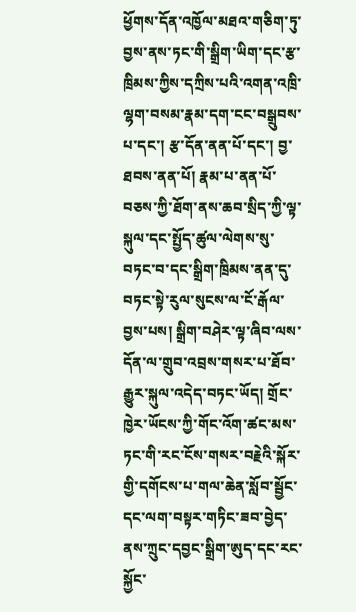ཕྱོགས་དོན་འཁྱོལ་མཐའ་གཅིག་ཏུ་བྱས་ནས་ཏང་གི་སྒྲིག་ཡིག་དང་རྩ་ཁྲིམས་ཀྱིས་དཀྲིས་པའི་འགན་འཁྲི་ལྷག་བསམ་རྣམ་དག་ངང་བསྒྲུབས་པ་དང་། རྩ་དོན་ནན་པོ་དང་། བྱ་ཐབས་ནན་པོ། རྣམ་པ་ནན་པོ་བཅས་ཀྱི་ཐོག་ནས་ཆབ་སྲིད་ཀྱི་ལྟ་སྐུལ་དང་སྤྱོད་ཚུལ་ལེགས་སུ་བཏང་བ་དང་སྒྲིག་ཁྲིམས་ནན་དུ་བཏང་སྟེ་རུལ་སུངས་ལ་ངོ་རྒོལ་བྱས་པས། སྒྲིག་བཤེར་ལྟ་ཞིབ་ལས་དོན་ལ་གྲུབ་འབྲས་གསར་པ་ཐོབ་རྒྱུར་སྐུལ་འདེད་བཏང་ཡོད། གྲོང་ཁྱེར་ཡོངས་ཀྱི་གོང་འོག་ཚང་མས་ཏང་གི་རང་ངོས་གསར་བརྗེའི་སྐོར་གྱི་དགོངས་པ་གལ་ཆེན་སློབ་སྦྱོང་དང་ལག་བསྟར་གཏིང་ཟབ་བྱེད་ནས་ཀྲུང་དབྱང་སྒྲིག་ཨུད་དང་རང་སྐྱོང་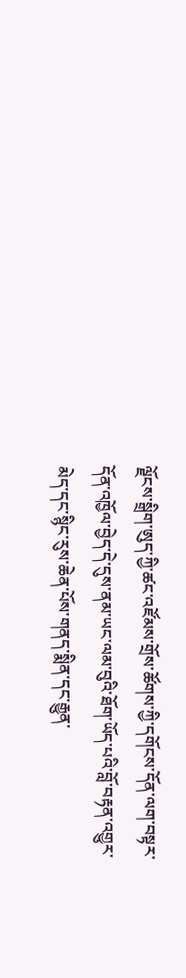ལྗོངས་སྒྲིག་ཨུད་ཀྱི་ཚང་འཛོམས་གྲོས་ཚོགས་ཀྱི་དགོངས་དོན་ལག་བསྟར་དོན་འཁྱོལ་བྱེད་དེ་དུས་ནམ་ཡང་ལམ་བུའི་ཐོག་ཡོད་པའི་བློ་བརྟན་འགྱུར་མེད་དང་སྙིང་རུས་ཆེན་པོས་གནད་སྨིན་དང་རྒྱུན་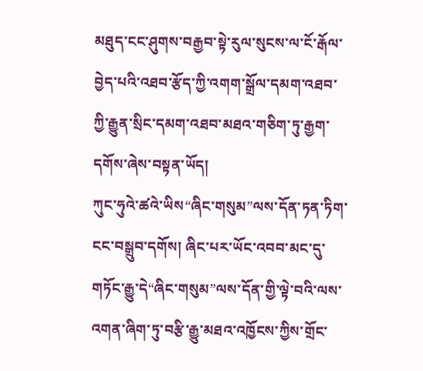མཐུད་ངང་ཤུགས་བརྒྱབ་སྟེ་རུལ་སུངས་ལ་ངོ་རྒོལ་བྱེད་པའི་འཐབ་རྩོད་ཀྱི་འགག་སྒྲོལ་དམག་འཐབ་ཀྱི་རྒྱུན་སྲིང་དམག་འཐབ་མཐའ་གཅིག་ཏུ་རྒྱག་དགོས་ཞེས་བསྟན་ཡོད།
ཀུང་ཧུའེ་ཚའེ་ཡིས“ཞིང་གསུམ”ལས་དོན་ཏན་ཏིག་ངང་བསྒྲུབ་དགོས། ཞིང་པར་ཡོང་འབབ་མང་དུ་གཏོང་རྒྱུ་དེ“ཞིང་གསུམ”ལས་དོན་གྱི་ལྟེ་བའི་ལས་འགན་ཞིག་ཏུ་བརྩི་རྒྱུ་མཐའ་འཁྱོངས་ཀྱིས་གྲོང་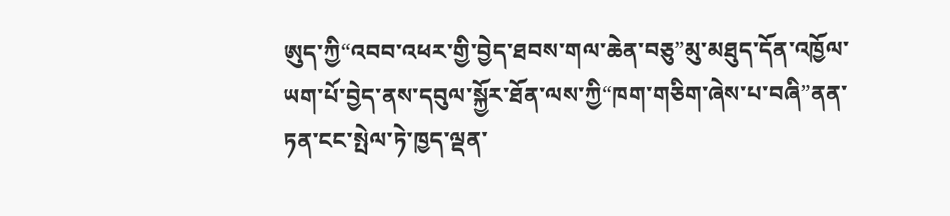ཨུད་ཀྱི“འབབ་འཕར་གྱི་བྱེད་ཐབས་གལ་ཆེན་བཅུ”མུ་མཐུད་དོན་འཁྱོལ་ཡག་པོ་བྱེད་ནས་དབུལ་སྐྱོར་ཐོན་ལས་ཀྱི“ཁག་གཅིག་ཞེས་པ་བཞི”ནན་ཏན་ངང་སྤེལ་ཏེ་ཁྱད་ལྡན་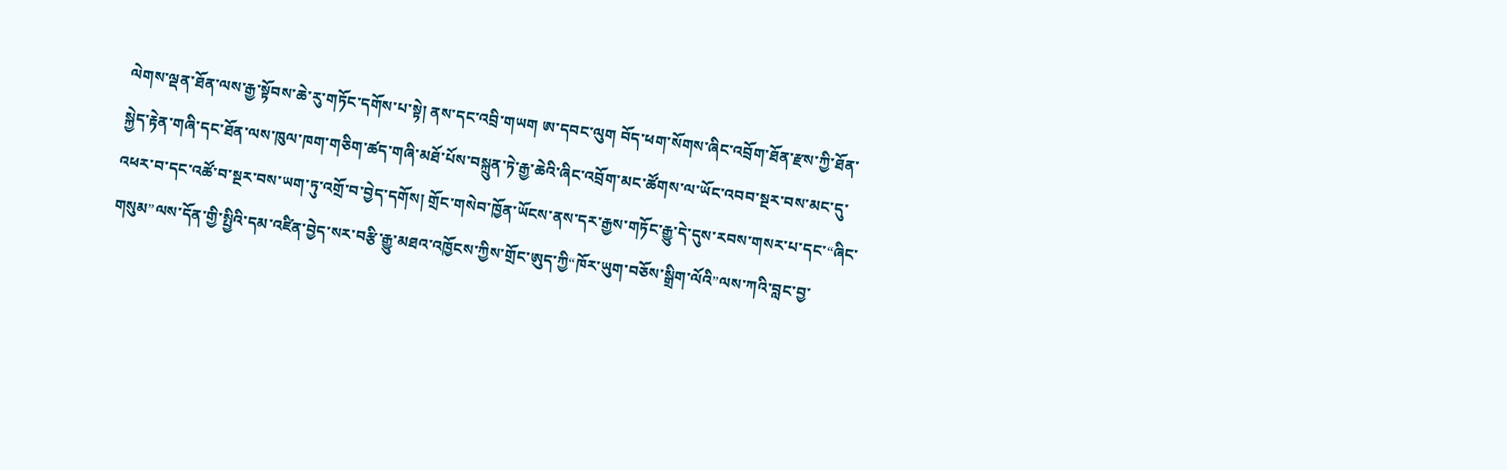ལེགས་ལྡན་ཐོན་ལས་རྒྱ་སྟོབས་ཆེ་རུ་གཏོང་དགོས་པ་སྟེ། ནས་དང་འབྲི་གཡག ཨ་དབང་ལུག བོད་ཕག་སོགས་ཞིང་འབྲོག་ཐོན་རྫས་ཀྱི་ཐོན་སྐྱེད་རྟེན་གཞི་དང་ཐོན་ལས་ཁུལ་ཁག་གཅིག་ཚད་གཞི་མཐོ་པོས་བསྐྲུན་ཏེ་རྒྱ་ཆེའི་ཞིང་འབྲོག་མང་ཚོགས་ལ་ཡོང་འབབ་སྔར་བས་མང་དུ་འཕར་བ་དང་འཚོ་བ་སྔར་བས་ཡག་ཏུ་འགྲོ་བ་བྱེད་དགོས། གྲོང་གསེབ་ཁྱོན་ཡོངས་ནས་དར་རྒྱས་གཏོང་རྒྱུ་དེ་དུས་རབས་གསར་པ་དང་“ཞིང་གསུམ”ལས་དོན་གྱི་སྤྱིའི་དམ་འཛིན་བྱེད་སར་བརྩི་རྒྱུ་མཐའ་འཁྱོངས་ཀྱིས་གྲོང་ཨུད་ཀྱི“ཁོར་ཡུག་བཅོས་སྒྲིག་ལོའི”ལས་ཀའི་བླང་བྱ་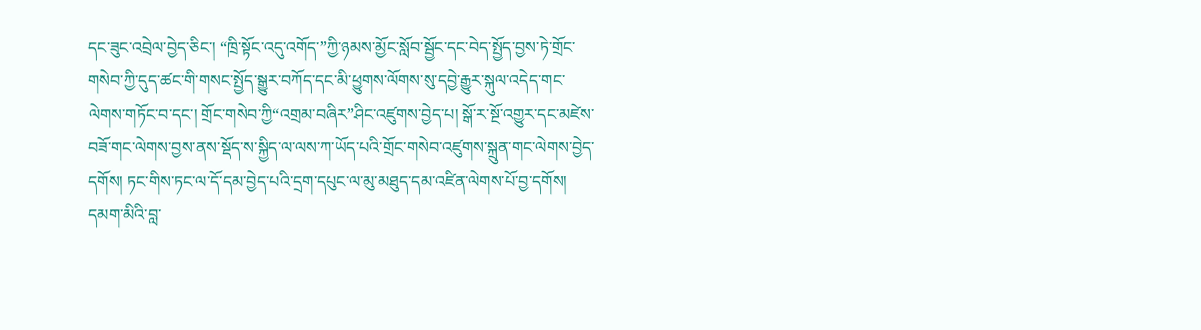དང་ཟུང་འབྲེལ་བྱེད་ཅིང་། “ཁྲི་སྟོང་འདུ་འགོད་”ཀྱི་ཉམས་མྱོང་སློབ་སྦྱོང་དང་བེད་སྤྱོད་བྱས་ཏེ་གྲོང་གསེབ་ཀྱི་དུད་ཚང་གི་གསང་སྤྱོད་སྒྱུར་བཀོད་དང་མི་ཕྱུགས་ལོགས་སུ་དབྱེ་རྒྱུར་སྐུལ་འདེད་གང་ལེགས་གཏོང་བ་དང་། གྲོང་གསེབ་ཀྱི“འགྲམ་བཞིར”ཤིང་འཛུགས་བྱེད་པ། སྒོ་ར་སྔོ་འགྱུར་དང་མཛེས་བཟོ་གང་ལེགས་བྱས་ནས་སྡོད་ས་སྐྱིད་ལ་ལས་ཀ་ཡོད་པའི་གྲོང་གསེབ་འཛུགས་སྐྲུན་གང་ལེགས་བྱེད་དགོས། ཏང་གིས་ཏང་ལ་དོ་དམ་བྱེད་པའི་དྲག་དཔུང་ལ་མུ་མཐུད་དམ་འཛིན་ལེགས་པོ་བྱ་དགོས། དམག་མིའི་བླ་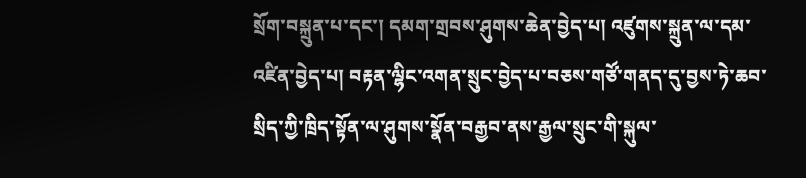སྲོག་བསྐྲུན་པ་དང་། དམག་གྲབས་ཤུགས་ཆེན་བྱེད་པ། འཛུགས་སྐྲུན་ལ་དམ་འཛིན་བྱེད་པ། བརྟན་ལྷིང་འགན་སྲུང་བྱེད་པ་བཅས་གཙོ་གནད་དུ་བྱས་ཏེ་ཆབ་སྲིད་ཀྱི་ཁྲིད་སྟོན་ལ་ཤུགས་སྣོན་བརྒྱབ་ནས་རྒྱལ་སྲུང་གི་སྐུལ་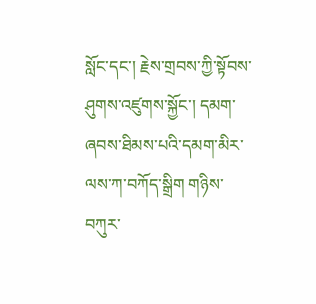སློང་དང་། རྗེས་གྲབས་ཀྱི་སྟོབས་ཤུགས་འཛུགས་སྐྱོང་། དམག་ཞབས་ཐིམས་པའི་དམག་མིར་ལས་ཀ་བཀོད་སྒྲིག གཉིས་བཀུར་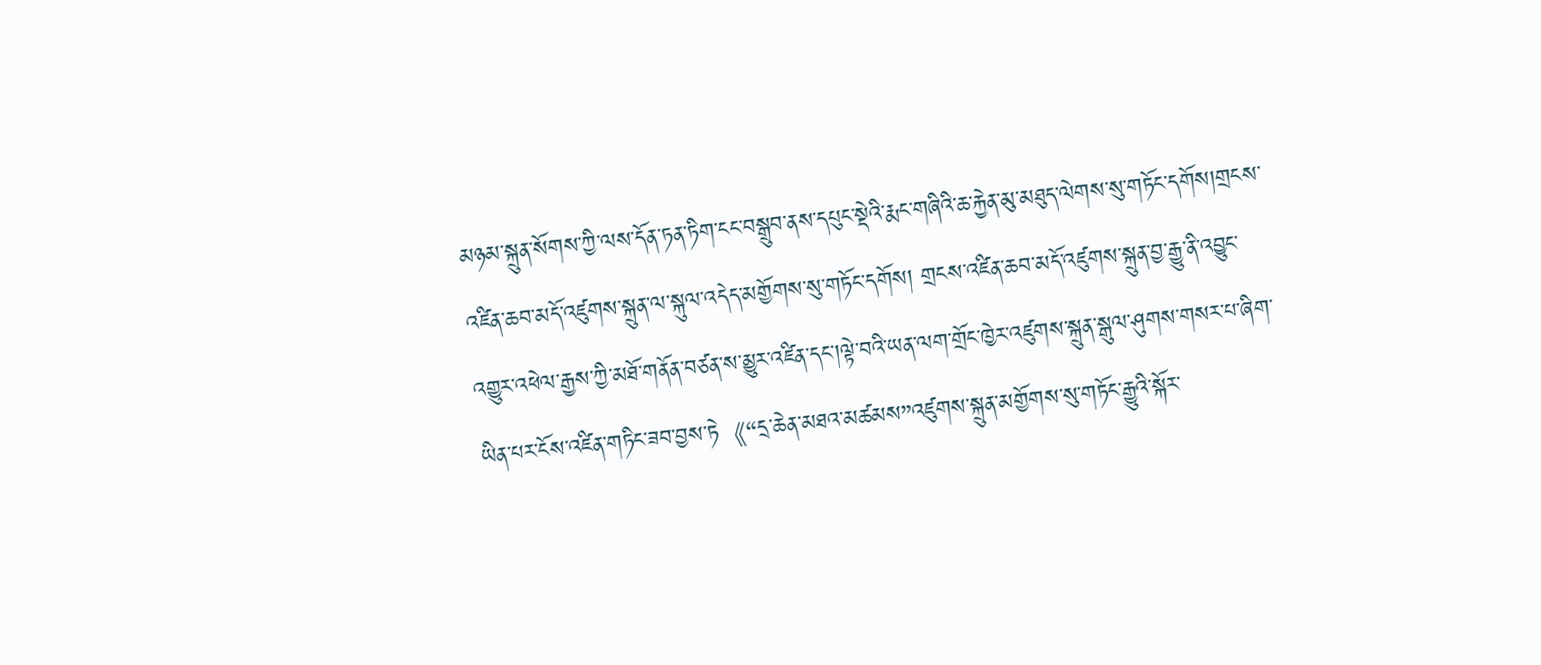མཉམ་སྐྲུན་སོགས་ཀྱི་ལས་དོན་ཏན་ཏིག་ངང་བསྒྲུབ་ནས་དཔུང་སྡེའི་རྨང་གཞིའི་ཆ་རྐྱེན་མུ་མཐུད་ལེགས་སུ་གཏོང་དགོས།གྲངས་འཛིན་ཆབ་མདོ་འཛུགས་སྐྲུན་ལ་སྐུལ་འདེད་མགྱོགས་སུ་གཏོང་དགོས། གྲངས་འཛིན་ཆབ་མདོ་འཛུགས་སྐྲུན་བྱ་རྒྱུ་ནི་འབྱུང་འགྱུར་འཕེལ་རྒྱས་ཀྱི་མཐོ་གནོན་བཙན་ས་མྱུར་འཛིན་དང་།ལྟེ་བའི་ཡན་ལག་གྲོང་ཁྱེར་འཛུགས་སྐྲུན་སྒུལ་ཤུགས་གསར་པ་ཞིག་ཡིན་པར་ངོས་འཛིན་གཏིང་ཟབ་བྱས་ཏེ《“དྲ་ཆེན་མཐའ་མཚམས”འཛུགས་སྐྲུན་མགྱོགས་སུ་གཏོང་རྒྱུའི་སྐོར་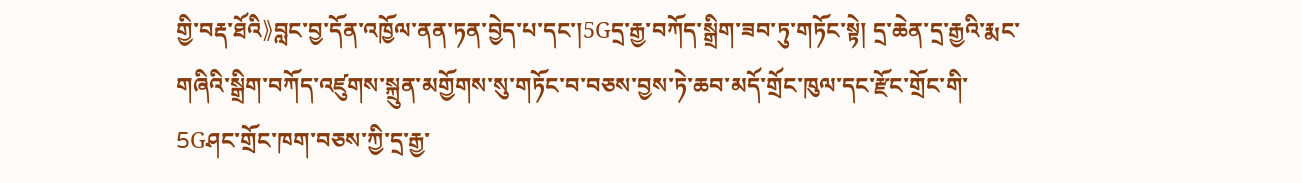གྱི་བརྡ་ཐོའི》བླང་བྱ་དོན་འཁྱོལ་ནན་ཏན་བྱེད་པ་དང་།5Gདྲ་རྒྱ་བཀོད་སྒྲིག་ཟབ་ཏུ་གཏོང་སྟེ། དྲ་ཆེན་དྲ་རྒྱའི་རྨང་གཞིའི་སྒྲིག་བཀོད་འཛུགས་སྐྲུན་མགྱོགས་སུ་གཏོང་བ་བཅས་བྱས་ཏེ་ཆབ་མདོ་གྲོང་ཁུལ་དང་རྫོང་གྲོང་གི་5Gཤང་གྲོང་ཁག་བཅས་ཀྱི་དྲ་རྒྱ་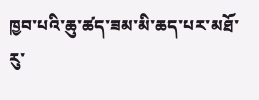ཁྱབ་པའི་ཆུ་ཚད་ཟམ་མི་ཆད་པར་མཐོ་རུ་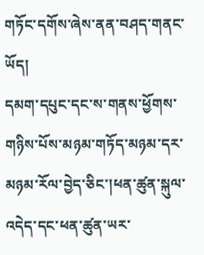གཏོང་དགོས་ཞེས་ནན་བཤད་གནང་ཡོད།
དམག་དཔུང་དང་ས་གནས་ཕྱོགས་གཉིས་པོས་མཉམ་གཏོད་མཉམ་དར་མཉམ་རོལ་བྱེད་ཅིང་།ཕན་ཚུན་སྐུལ་འདེད་དང་ཕན་ཚུན་ཡར་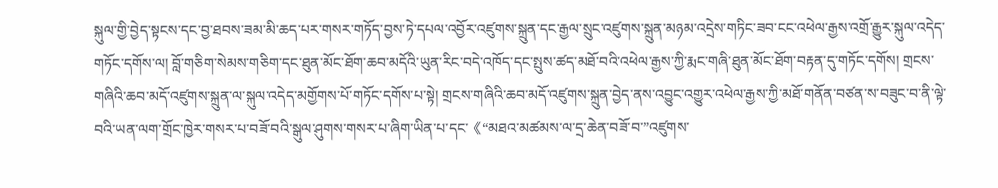སྐུལ་གྱི་བྱེད་སྟངས་དང་བྱ་ཐབས་ཟམ་མི་ཆད་པར་གསར་གཏོད་བྱས་ཏེ་དཔལ་འབྱོར་འཛུགས་སྐྲུན་དང་རྒྱལ་སྲུང་འཛུགས་སྐྲུན་མཉམ་འདྲེས་གཏིང་ཟབ་ངང་འཕེལ་རྒྱས་འགྲོ་རྒྱུར་སྐུལ་འདེད་གཏོང་དགོས་ལ། བློ་གཅིག་སེམས་གཅིག་དང་ཐུན་མོང་ཐོག་ཆབ་མདོའི་ཡུན་རིང་བདེ་འཁོད་དང་སྤུས་ཚད་མཐོ་བའི་འཕེལ་རྒྱས་ཀྱི་རྨང་གཞི་ཐུན་མོང་ཐོག་བརྟན་དུ་གཏོང་དགོས། གྲངས་གཞིའི་ཆབ་མདོ་འཛུགས་སྐྲུན་ལ་སྐུལ་འདེད་མགྱོགས་པོ་གཏོང་དགོས་པ་སྟེ། གྲངས་གཞིའི་ཆབ་མདོ་འཛུགས་སྐྲུན་བྱེད་ནས་འབྱུང་འགྱུར་འཕེལ་རྒྱས་ཀྱི་མཐོ་གནོན་བཙན་ས་བཟུང་བ་ནི་ལྟེ་བའི་ཡན་ལག་གྲོང་ཁྱེར་གསར་པ་བཟོ་བའི་སྒུལ་ཤུགས་གསར་པ་ཞིག་ཡིན་པ་དང་《“མཐའ་མཚམས་ལ་དྲ་ཆེན་བཟོ་བ་”འཛུགས་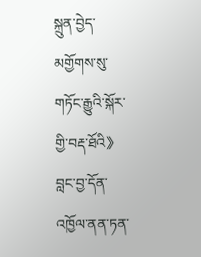སྐྲུན་བྱེད་མགྱོགས་སུ་གཏོང་རྒྱུའི་སྐོར་གྱི་བརྡ་ཐོའི》བླང་བྱ་དོན་འཁྱོལ་ནན་ཏན་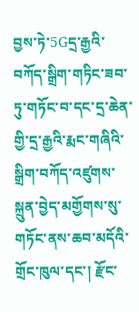བྱས་ཏེ་5Gདྲ་རྒྱའི་བཀོད་སྒྲིག་གཏིང་ཟབ་ཏུ་གཏོང་བ་དང་དྲ་ཆེན་གྱི་དྲ་རྒྱའི་རྨང་གཞིའི་སྒྲིག་བཀོད་འཛུགས་སྐྲུན་བྱེད་མགྱོགས་སུ་གཏོང་ནས་ཆབ་མདོའི་གྲོང་ཁུལ་དང་། རྫོང་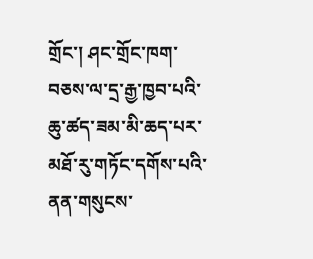གྲོང་། ཤང་གྲོང་ཁག་བཅས་ལ་དྲ་རྒྱ་ཁྱབ་པའི་ཆུ་ཚད་ཟམ་མི་ཆད་པར་མཐོ་རུ་གཏོང་དགོས་པའི་ནན་གསུངས་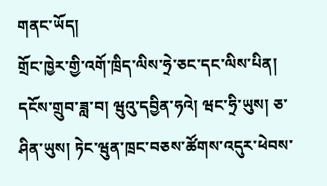གནང་ཡོད།
གྲོང་ཁྱེར་གྱི་འགོ་ཁྲིད་ལིས་ཧྲེ་ཅང་དང་ལིས་པིན། དངོས་གྲུབ་ཟླ་བ། ཝུའུ་དབྱིན་ཧའེ། ཝང་ཧྲི་ཡུས། ཅ་ཤིན་ཡུས། ཏེང་ཝུན་ཁྲང་བཅས་ཚོགས་འདུར་ཕེབས་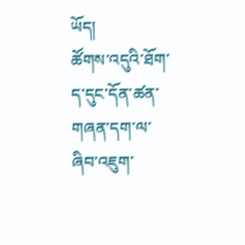ཡོད།
ཚོགས་འདུའི་ཐོག་ད་དུང་དོན་ཚན་གཞན་དག་ལ་ཞིབ་འཇུག་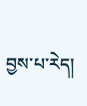བྱས་པ་རེད།